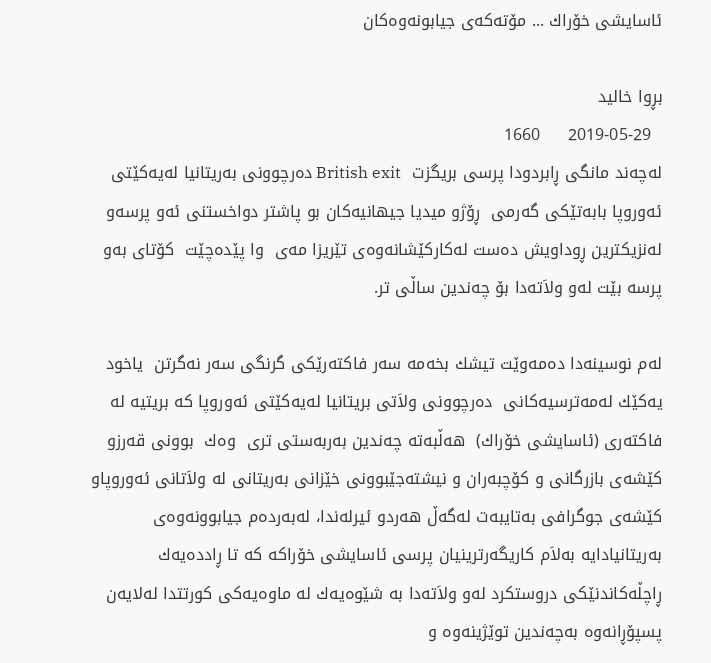ئاسایشی خۆراك ... مۆته‌كه‌ی جیابونه‌وه‌كان

بڕوا خالید
  2019-05-29     1660
له‌چه‌ند مانگی ڕابردودا پرسی بریگزت  British exit ده‌رچوونی به‌ریتانیا له‌یه‌كێتی ئه‌وروپا بابه‌تێكی گه‌رمی  ڕۆژو میدیا جیهانیه‌كان بو پاشتر دواخستنی ئه‌و پرسه‌و له‌نزیكترین ڕوداویش ده‌ست له‌كاركێشانه‌وه‌ی تێریزا مه‌ی  وا پێده‌چێت  كۆتای به‌و پرسه‌ بێت له‌و ولاَته‌دا بۆ چه‌ندین ساڵی تر.

له‌م نوسینه‌دا ده‌مه‌وێت تیشك بخه‌مه‌ سه‌ر فاكته‌رێكی گرنگی سه‌ر نه‌گرتن  یاخود یه‌كێك له‌مه‌ترسیه‌كانی  ده‌رچوونی ولاَتی بریتانیا له‌یه‌كێتی ئه‌وروپا كه‌ بریتیه‌ له‌ فاكته‌ری (ئاسایشی خۆراك)  هه‌ڵبه‌ته‌ چه‌ندین به‌ربه‌ستی تری  وه‌ك  بوونی قه‌رزو كێشه‌ی بازرگانی و كۆچبه‌ران و نیشته‌جێبوونی خێزانی به‌ریتانی له‌ ولاَتانی ئه‌وروپاو كێشه‌ی جوگرافی به‌تایبه‌ت له‌گه‌ڵ هه‌ردو ئیرله‌ندا، له‌به‌رده‌م جیابوونه‌وه‌ی به‌ریتانیادایه‌ به‌لاَم كاریگه‌رترینیان پرسی ئاسایشی خۆراكه‌ كه‌ تا ڕادده‌یه‌ك ڕاچڵه‌كاندنێكی دروستكرد له‌و ولاَته‌دا به‌ شێوه‌یه‌ك له‌ ماوه‌یه‌كی كورتتدا له‌لایه‌ن پسپۆڕانه‌وه‌ به‌چه‌ندین توێژینه‌وه‌ و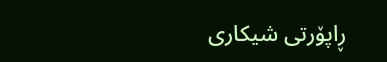ڕاپۆرتی شیكاری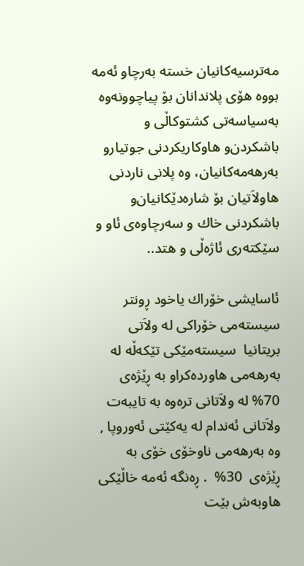مه‌ترسیه‌كانیان خسته‌ به‌رچاو ئه‌مه‌ بووه‌ هۆی پلاندانان بۆ پیاچوونه‌وه‌ به‌سیاسه‌تی كشتوكاڵی و باشكردن‌و هاوكاریكردنی جوتیارو به‌رهه‌مه‌كانیان، وه‌ پلانی ناردنی هاولاَتیان بۆ شاره‌دێكانیان‌و باشكردنی خاك و سه‌رچاوه‌ی ئاو و سێكته‌ری ئاژه‌ڵی و هتد..

ئاسایشی خۆراك یاخود ڕونتر سیسته‌می خۆراكی له‌ ولاَتی بریتانیا  سیسته‌مێكی تێكه‌ڵه‌ له‌ به‌رهه‌می هاورده‌كراو به‌ ڕێژه‌ی 70% له‌ ولاَتانی تره‌وه‌ به‌ تایبه‌ت ولاَتانی ئه‌ندام له‌ یه‌كێتی ئه‌وروپا , وه‌ به‌رهه‌می ناوخۆی خۆی به‌ ڕێژه‌ی  30%  . ڕه‌نگه‌ ئه‌مه‌ خاڵێكی هاوبه‌ش بێت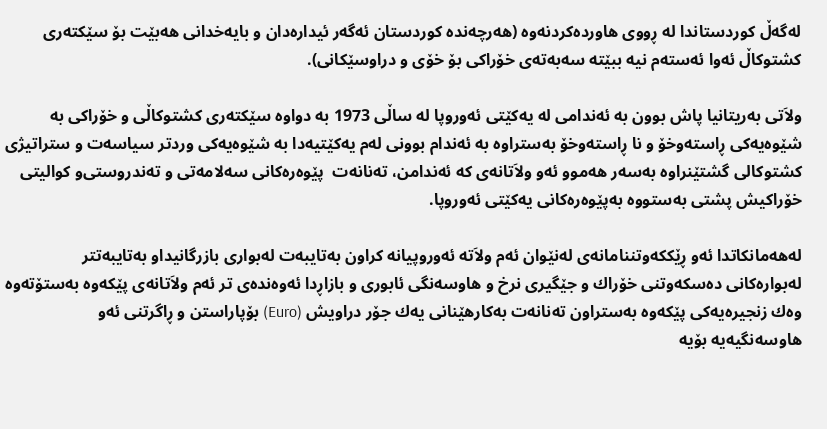له‌گه‌ڵ كوردستاندا له‌ ڕووی هاورده‌كردنه‌وه‌ (هه‌رچه‌نده‌ كوردستان ئه‌گه‌ر ئیداره‌دان و بایه‌خدانی هه‌بێت بۆ سێكته‌ری كشتوكاڵ ئه‌وا ئه‌سته‌م نیه‌ ببێته‌ سه‌به‌ته‌ی خۆراكی بۆ خۆی و دراوسێكانی).

ولاَتی به‌ریتانیا پاش بوون به‌ ئه‌ندامی له‌ یه‌كێتی ئه‌وروپا له‌ ساڵی 1973 به‌ دواوه‌ سێكته‌ری كشتوكاڵی و خۆراكی به‌ شێوه‌یه‌كی ڕاسته‌وخۆ و نا ڕاسته‌وخۆ به‌ستراوه‌ به‌ ئه‌ندام بوونی له‌م یه‌كێتیه‌دا به‌ شێوه‌یه‌كی وردتر سیاسه‌ت و ستراتیژی كشتوكالی گشتێنراوه‌ به‌سه‌ر هه‌موو ئه‌و ولاَتانه‌ی كه‌ ئه‌ندامن، ته‌نانه‌ت  پێوه‌ره‌كانی سه‌لامه‌تی و ته‌ندروستی‌و كوالیتی خۆراكیش پشتی به‌ستووه‌ به‌پێوه‌ره‌كانی یه‌كێتی ئه‌وروپا.

له‌هه‌مانكاتدا ئه‌و ڕێككه‌وتننامانه‌ی له‌نێوان ئه‌م ولاَته‌ ئه‌وروپیانه‌ كراون به‌تایبه‌ت له‌بواری بازرگانیداو به‌تایبه‌تتر له‌بواره‌كانی ده‌سكه‌وتنی خۆراك و جێگیری نرخ و هاوسه‌نگی ئابوری و بازاڕدا ئه‌وه‌نده‌ی تر ئه‌م ولاَتانه‌ی پێكه‌وه‌ به‌ستۆته‌وه‌ وه‌ك زنجیره‌یه‌كی پێكه‌وه‌ به‌ستراون ته‌نانه‌ت به‌كارهێنانی یه‌ك جۆر دراویش (Euro) بۆپاراستن و ڕاگرتنی ئه‌و هاوسه‌نگیه‌یه‌ بۆیه‌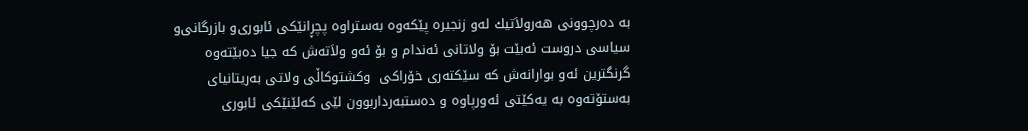به‌ ده‌رچوونی هه‌رولاَتیك له‌و زنجیره‌ پێكه‌وه‌ به‌ستراوه‌ پچڕانێكی ئابوری‌و بازرگانی‌و سیاسی دروست ئه‌بێت بۆ ولاتانی ئه‌ندام و بۆ ئه‌و ولاَته‌ش كه‌ جیا ده‌بێته‌وه‌ گرنگترین ئه‌و بوارانه‌ش كه‌ سێكته‌ری خۆراكی  وكشتوكاڵی ولاتی به‌ریتانیای به‌ستۆته‌وه‌ به‌ یه‌كێتی ئه‌ورپاوه‌ و ده‌ستبه‌رداربوون لێی كه‌لێنێكی ئابوری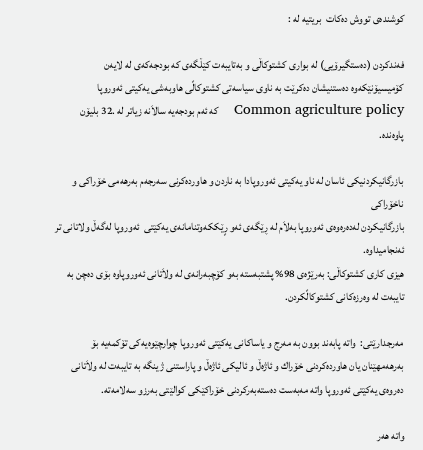كوشنده‌ی تووش ده‌كات  بریتیه‌ له‌ :

فه‌ندكردن (ده‌ستگیرۆیی) له‌ بواری كشتوكاڵی و به‌تایبه‌ت كێڵگه‌ی كه‌ بودجه‌كه‌ی له‌ لایه‌ن كۆمیسیۆنێكه‌وه‌ ده‌ستنیشان ده‌كرێت به‌ ناوی سیاسه‌تی كشتوكالًی هاوبه‌شی یه‌كیتی ئه‌وروپا  Common agriculture policy    كه‌ ئه‌م بودجه‌یه‌ سالاَنه‌ زیاتر له‌ .32 بلیۆن پاوه‌نده‌.

بازرگانیكردنیكی ئاسان له‌ ناو یه‌كیتی ئه‌وروپادا به‌ ناردن و هاورده‌كرنی سه‌رجه‌م به‌رهه‌می خۆراكی و ناخۆراكی
بازرگانیكردن له‌ده‌ره‌وه‌ی ئه‌وروپا به‌لاَم له‌ ڕێگه‌ی ئه‌و رٍێككه‌وتنامانه‌ی یه‌كێتی  ئه‌وروپا له‌گه‌ڵ ولاتانی تر ئه‌نجامیداوه‌.
هیزی كاری كشتوكاڵی: به‌رێژه‌ی 98% پشتبه‌سته‌ به‌و كۆچبه‌رانه‌ی له‌ ولاَتانی ئه‌وروپاوه‌ بۆی ده‌چن به‌ تایبه‌ت له‌ وه‌رزه‌كانی كشتوكالًكردن.

مه‌رجدارێتی:  واته‌ پابه‌ند بوون به‌ مه‌رج و یاساكانی یه‌كێتی ئه‌وروپا چوارچێوه‌یه‌كی تۆكمه‌یه‌ بۆ به‌رهه‌مهێنان یان هاورده‌كردنی خۆراك و ئاژه‌ڵ و ئالیكی ئاژه‌ڵ و پاراستنی ژینگه‌ به‌ تایبه‌ت له‌ ولاَتانی ده‌روه‌ی یه‌كێتی ئه‌وروپا واته‌ مه‌به‌ست ده‌سته‌به‌ركردنی خۆراكێكی كوالێتی به‌رزو سه‌لامه‌ته‌.

واته‌ هه‌ر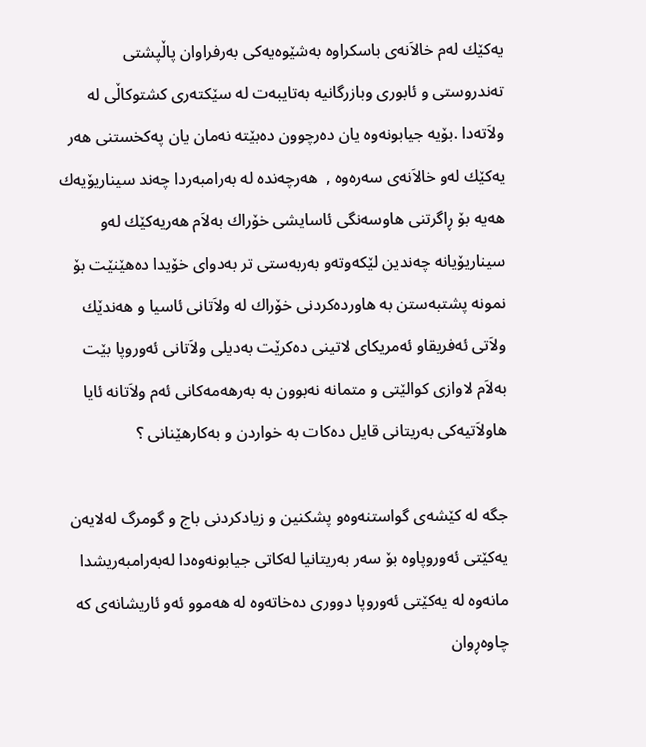یه‌كێك له‌م خالاَنه‌ی باسكراوه‌ به‌شێوه‌یه‌كی به‌رفراوان پاڵپشتی ته‌ندروستی و ئابوری وبازرگانیه‌ به‌تایبه‌ت له‌ سێكته‌ری كشتوكاڵی له‌ ولاَته‌دا .بۆیه‌ جیابونه‌وه‌ یان ده‌رچوون ده‌بێته‌ نه‌مان یان په‌كخستنی هه‌ر یه‌كێك له‌و خالاَنه‌ی سه‌ره‌وه‌ ,  هه‌رچه‌نده‌ له‌ به‌رامبه‌ردا چه‌ند سیناریۆیه‌ك هه‌یه‌ بۆ ڕاگرتنی هاوسه‌نگی ئاسایشی خۆراك به‌لاَم هه‌ریه‌كێك له‌و سیناریۆیانه‌ چه‌ندین لێكه‌وته‌و به‌ربه‌ستی تر به‌دوای خۆیدا ده‌هێنێت بۆ نمونه‌ پشتبه‌ستن به‌ هاورده‌كردنی خۆراك له‌ ولاَتانی ئاسیا و هه‌ندێك ولاَتی ئه‌فریقاو ئه‌مریكای لاتینی ده‌كرێت به‌دیلی ولاَتانی ئه‌وروپا بێت به‌لاَم لاوازی كوالێتی و متمانه‌ نه‌بوون به‌ به‌رهه‌مه‌كانی ئه‌م ولاَتانه‌ ئایا هاولاَتیه‌كی به‌ریتانی قایل ده‌كات به‌ خواردن و به‌كارهێنانی ؟

جگه‌ له‌ كێشه‌ی گواستنه‌وه‌و پشكنین و زیادكردنی باج و گومرگ له‌لایه‌ن یه‌كێتی ئه‌وروپاوه‌ بۆ سه‌ر به‌ریتانیا له‌كاتی جیابونه‌وه‌دا له‌به‌رامبه‌ریشدا مانه‌وه‌ له‌ یه‌كێتی ئه‌وروپا دووری ده‌خاته‌وه‌ له‌ هه‌موو ئه‌و ئاریشانه‌ی كه‌ چاوه‌ڕوان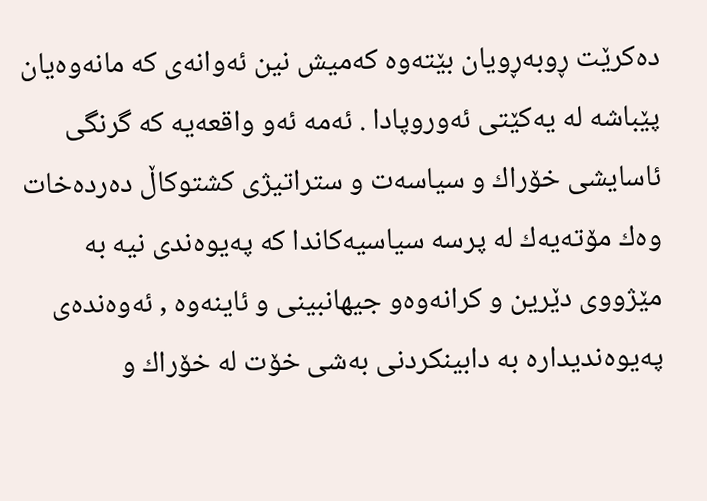ده‌كرێت ڕوبه‌ڕویان بێته‌وه‌ كه‌میش نین ئه‌وانه‌ی كه‌ مانه‌وه‌یان پێباشه‌ له‌ یه‌كێتی ئه‌وروپادا . ئه‌مه‌ ئه‌و واقعه‌یه‌ كه‌ گرنگی ئاسایشی خۆراك و سیاسه‌ت و ستراتیژی كشتوكاڵ ده‌رده‌خات وه‌ك مۆته‌یه‌ك له‌ پرسه‌ سیاسیه‌كاندا كه‌ په‌یوه‌ندی نیه‌ به‌ مێژووی دێرین و كرانه‌وه‌و جیهانبینی و ئاینه‌وه‌ , ئه‌وه‌نده‌ی په‌یوه‌ندیداره‌ به‌ دابینكردنی به‌شی خۆت له‌ خۆراك و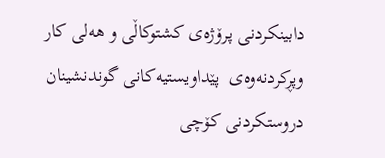دابینكردنی پرۆژه‌ی كشتوكاڵی و هه‌لی كار وپڕكردنه‌وه‌ی  پێداویستیه‌كانی گوندنشینان دروستكردنی كۆچی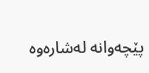پێچه‌وانه‌ له‌شاره‌وه‌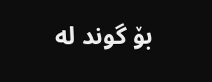بۆ گوند له‌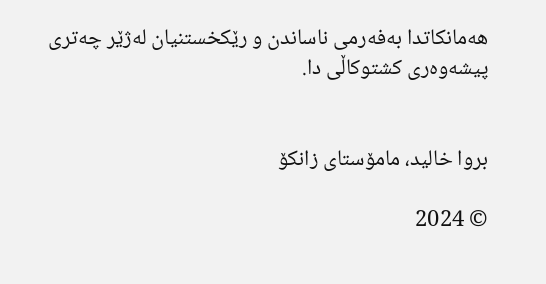هه‌مانكاتدا به‌فه‌رمی ناساندن و رێكخستنیان له‌ژێر چه‌تری پیشه‌وه‌ری كشتوكاڵی دا.


بروا خالید، مامۆستای زانکۆ

© 2024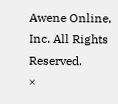Awene Online, Inc. All Rights Reserved.
×